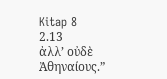Kitap 8
2.13
ἀλλ’ οὐδὲ Ἀθηναίους.”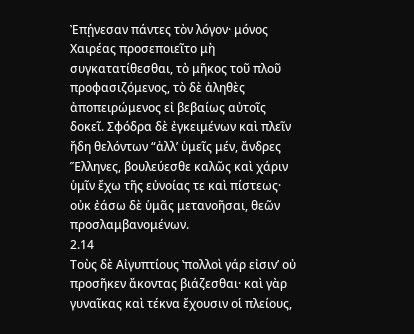Ἐπῄνεσαν πάντες τὸν λόγον· μόνος Χαιρέας προσεποιεῖτο μὴ συγκατατίθεσθαι, τὸ μῆκος τοῦ πλοῦ προφασιζόμενος, τὸ δὲ ἀληθὲς ἀποπειρώμενος εἰ βεβαίως αὐτοῖς δοκεῖ. Σφόδρα δὲ ἐγκειμένων καὶ πλεῖν ἤδη θελόντων “ἀλλ’ ὑμεῖς μέν, ἄνδρες Ἕλληνες, βουλεύεσθε καλῶς καὶ χάριν ὑμῖν ἔχω τῆς εὐνοίας τε καὶ πίστεως· οὐκ ἐάσω δὲ ὑμᾶς μετανοῆσαι, θεῶν προσλαμβανομένων.
2.14
Τοὺς δὲ Αἰγυπτίους ʽπολλοὶ γάρ εἰσιν’ οὐ προσῆκεν ἄκοντας βιάζεσθαι· καὶ γὰρ γυναῖκας καὶ τέκνα ἔχουσιν οἱ πλείους,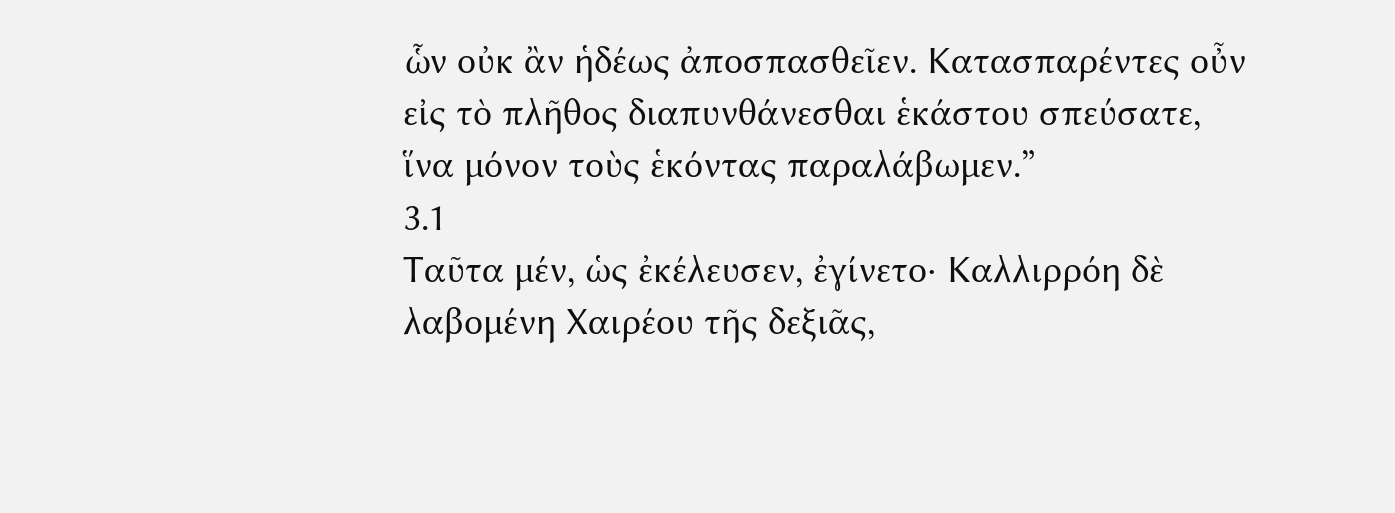ὧν οὐκ ἂν ἡδέως ἀποσπασθεῖεν. Κατασπαρέντες οὖν εἰς τὸ πλῆθος διαπυνθάνεσθαι ἑκάστου σπεύσατε, ἵνα μόνον τοὺς ἑκόντας παραλάβωμεν.”
3.1
Ταῦτα μέν, ὡς ἐκέλευσεν, ἐγίνετο· Καλλιρρόη δὲ λαβομένη Χαιρέου τῆς δεξιᾶς,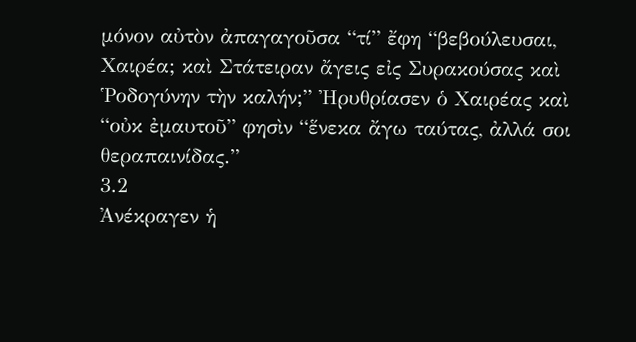μόνον αὐτὸν ἀπαγαγοῦσα “τί” ἔφη “βεβούλευσαι, Χαιρέα; καὶ Στάτειραν ἄγεις εἰς Συρακούσας καὶ Ῥοδογύνην τὴν καλήν;” Ἠρυθρίασεν ὁ Χαιρέας καὶ “οὐκ ἐμαυτοῦ” φησὶν “ἕνεκα ἄγω ταύτας, ἀλλά σοι θεραπαινίδας.”
3.2
Ἀνέκραγεν ἡ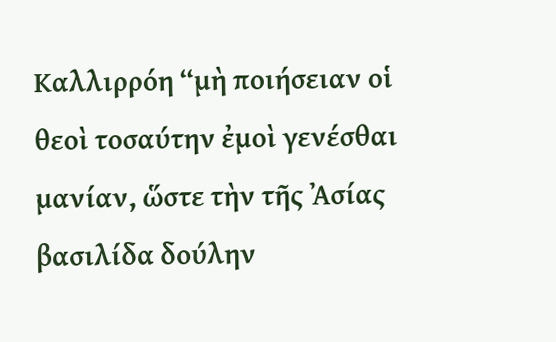Καλλιρρόη “μὴ ποιήσειαν οἱ θεοὶ τοσαύτην ἐμοὶ γενέσθαι μανίαν, ὥστε τὴν τῆς Ἀσίας βασιλίδα δούλην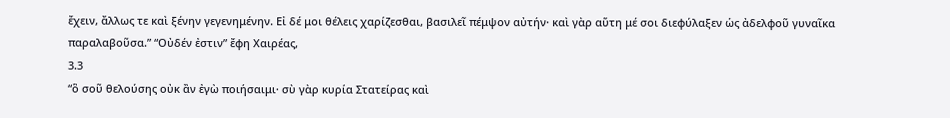ἔχειν, ἄλλως τε καὶ ξένην γεγενημένην. Εἰ δέ μοι θέλεις χαρίζεσθαι, βασιλεῖ πέμψον αὐτήν· καὶ γὰρ αὕτη μέ σοι διεφύλαξεν ὡς ἀδελφοῦ γυναῖκα παραλαβοῦσα.” “Οὐδέν ἐστιν” ἔφη Χαιρέας,
3.3
“ὃ σοῦ θελούσης οὐκ ἂν ἐγὼ ποιήσαιμι· σὺ γὰρ κυρία Στατείρας καὶ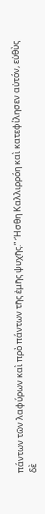πάντων τῶν λαφύρων καὶ πρὸ πάντων τῆς ἐμῆς ψυχῆς.” Ἥσθη Καλλιρρόη καὶ κατεφίλησεν αὐτόν, εὐθὺς δὲ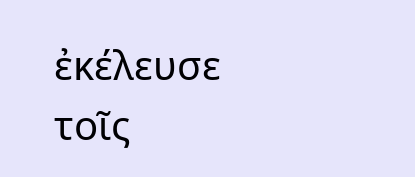ἐκέλευσε τοῖς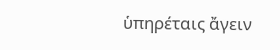ὑπηρέταις ἄγειν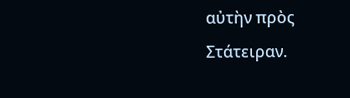αὐτὴν πρὸς Στάτειραν.